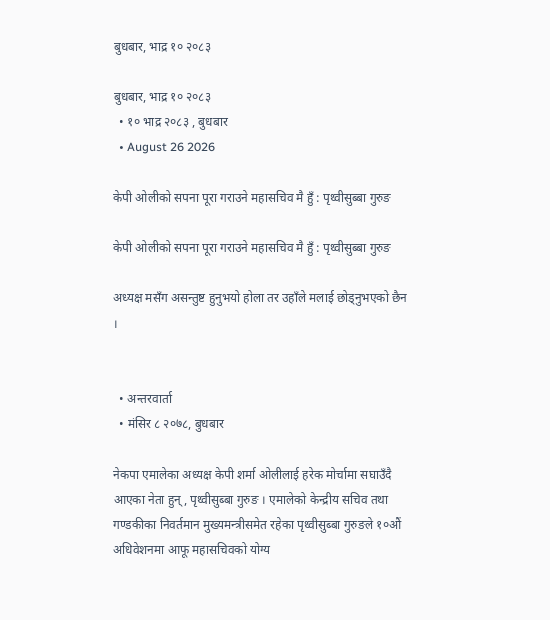बुधबार, भाद्र १० २०८३

बुधबार, भाद्र १० २०८३
  • १० भाद्र २०८३ , बुधबार
  • August 26 2026

केपी ओलीको सपना पूरा गराउने महासचिव मै हुँ : पृथ्वीसुब्बा गुरुङ

केपी ओलीको सपना पूरा गराउने महासचिव मै हुँ : पृथ्वीसुब्बा गुरुङ

अध्यक्ष मसँग असन्तुष्ट हुनुभयो होला तर उहाँले मलाई छोड्नुभएको छैन ।


  • अन्तरवार्ता
  • मंसिर ८ २०७८, बुधबार

नेकपा एमालेका अध्यक्ष केपी शर्मा ओलीलाई हरेक मोर्चामा सघाउँदै आएका नेता हुन्, पृथ्वीसुब्बा गुरुङ । एमालेको केन्द्रीय सचिव तथा गण्डकीका निवर्तमान मुख्यमन्त्रीसमेत रहेका पृथ्वीसुब्बा गुरुङले १०औं अधिवेशनमा आफू महासचिवको योग्य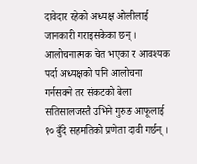दावेदार रहेको अध्यक्ष ओलीलाई जानकारी गराइसकेका छन् । आलोचनात्मक चेत भएका र आवश्यक पर्दा अध्यक्षको पनि आलोचना गर्नसक्ने तर संकटको बेला सतिसालजस्तै उभिने गुरुङ आफूलाई १० बुँदे सहमतिको प्रणेता दावी गर्छन् ।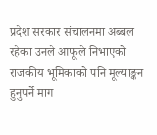प्रदेश सरकार संचालनमा अब्बल रहेका उनले आफूले निभाएको राजकीय भूमिकाको पनि मूल्याङ्कन हुनुपर्ने माग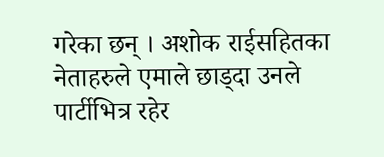गरेका छन् । अशोक राईसहितका नेताहरुले एमाले छाड्दा उनले पार्टीभित्र रहेर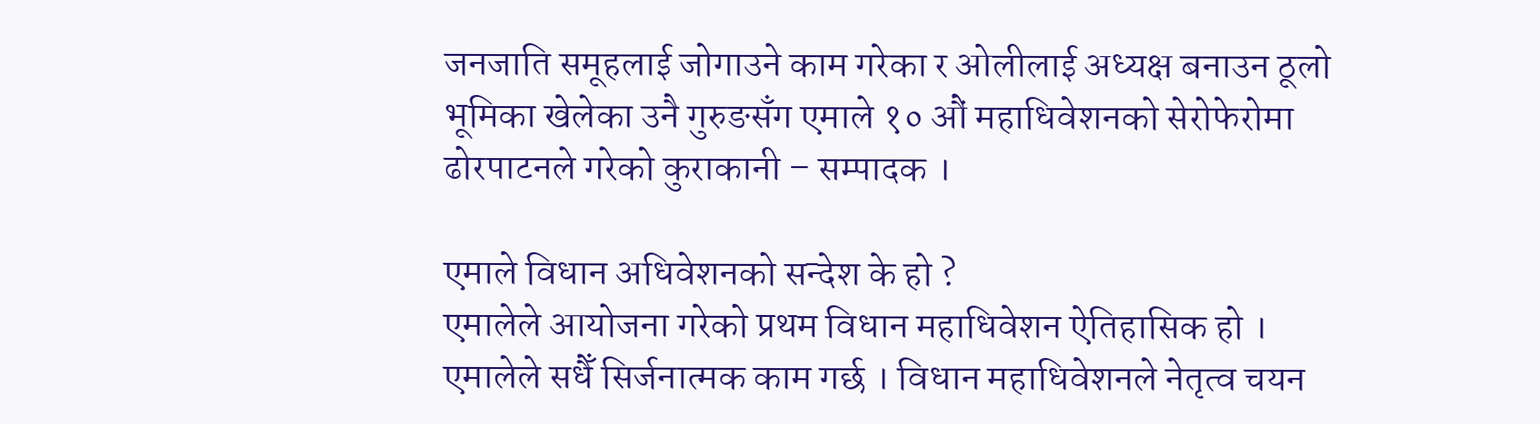जनजाति समूहलाई जोगाउने काम गरेका र ओलीलाई अध्यक्ष बनाउन ठूलो भूमिका खेलेका उनै गुरुङसँग एमाले १० औं महाधिवेशनको सेरोफेरोमा ढोरपाटनले गरेको कुराकानी – सम्पादक ।

एमाले विधान अधिवेशनको सन्देश के हो ?
एमालेले आयोजना गरेको प्रथम विधान महाधिवेशन ऐतिहासिक हो । एमालेले सधैँ सिर्जनात्मक काम गर्छ । विधान महाधिवेशनले नेतृत्व चयन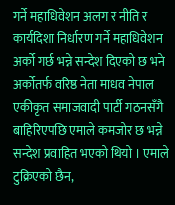गर्ने महाधिवेशन अलग र नीति र कार्यदिशा निर्धारण गर्ने महाधिवेशन अर्को गर्छ भन्ने सन्देश दिएको छ भने अर्कोतर्फ वरिष्ठ नेता माधव नेपाल एकीकृत समाजवादी पार्टी गठनसँगै बाहिरिएपछि एमाले कमजोर छ भन्ने सन्देश प्रवाहित भएको थियो । एमाले टुक्रिएको छैन,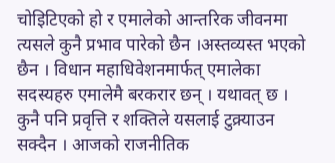चोइिटिएको हो र एमालेको आन्तरिक जीवनमा त्यसले कुनै प्रभाव पारेको छैन ।अस्तव्यस्त भएको छैन । विधान महाधिवेशनमार्फत् एमालेका सदस्यहरु एमालेमै बरकरार छन् । यथावत् छ । कुनै पनि प्रवृत्ति र शक्तिले यसलाई टुक्र्याउन सक्दैन । आजको राजनीतिक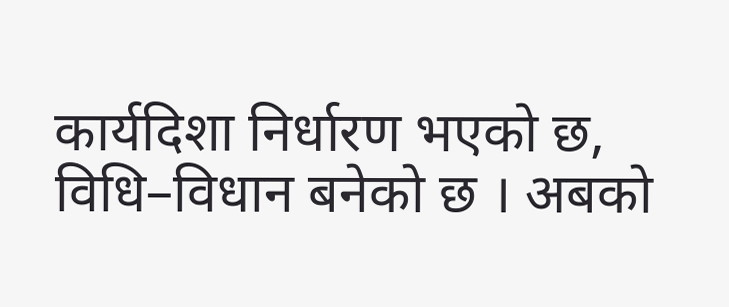कार्यदिशा निर्धारण भएको छ, विधि–विधान बनेको छ । अबको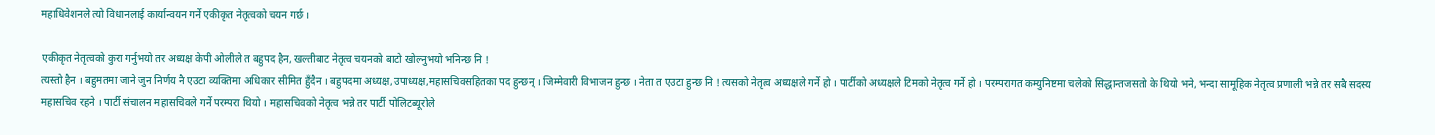महाधिवेशनले त्यो विधानलाई कार्यान्वयन गर्ने एकीकृत नेतृत्वको चयन गर्छ ।

एकीकृत नेतृत्वको कुरा गर्नुभयो तर अध्यक्ष केपी ओलीले त बहुपद हैन, खल्तीबाट नेतृत्व चयनको बाटो खोल्नुभयो भनिन्छ नि !
त्यस्तो हैन । बहुमतमा जाने जुन निर्णय नै एउटा व्यक्तिमा अधिकार सीमित हुँदैन । बहुपदमा अध्यक्ष,उपाध्यक्ष,महासचिवसहितका पद हुन्छन् । जिम्मेवारी विभाजन हुन्छ । नेता त एउटा हुन्छ नि ! त्यसको नेतृत्व अध्यक्षले गर्ने हो । पार्टीको अध्यक्षले टिमको नेतृत्व गर्ने हो । परम्परागत कम्युनिष्टमा चलेको सिद्धान्तजसतो के थियो भने, भन्दा सामूहिक नेतृत्व प्रणाली भन्ने तर सबै सदस्य महासचिव रहने । पार्टी संचालन महासचिवले गर्ने परम्परा थियो । महासचिवको नेतृत्व भन्ने तर पार्टी पोलिटब्यूरोले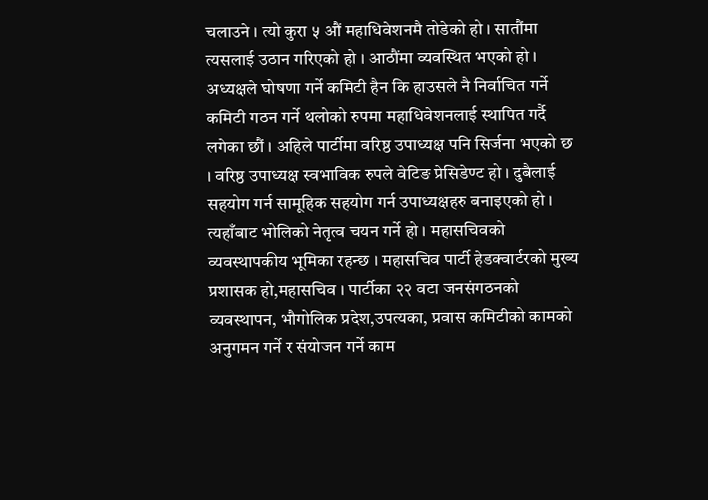चलाउने । त्यो कुरा ५ औं महाधिवेशनमै तोडेको हो । सातौंमा त्यसलाई उठान गरिएको हो । आठौंमा व्यवस्थित भएको हो । अध्यक्षले घोषणा गर्ने कमिटी हैन कि हाउसले नै निर्वाचित गर्ने कमिटी गठन गर्ने थलोको रुपमा महाधिवेशनलाई स्थापित गर्दै लगेका छौं । अहिले पार्टीमा वरिष्ठ उपाध्यक्ष पनि सिर्जना भएको छ । वरिष्ठ उपाध्यक्ष स्वभाविक रुपले वेटिङ प्रेसिडेण्ट हो । दुबैलाई सहयोग गर्न सामूहिक सहयोग गर्न उपाध्यक्षहरु बनाइएको हो । त्यहाँबाट भोलिको नेतृत्व चयन गर्ने हो । महासचिवको व्यवस्थापकीय भूमिका रहन्छ । महासचिव पार्टी हेडक्वार्टरको मुख्य प्रशासक हो,महासचिव । पार्टीका २२ वटा जनसंगठनको व्यवस्थापन, भौगोलिक प्रदेश,उपत्यका, प्रवास कमिटीको कामको अनुगमन गर्ने र संयोजन गर्ने काम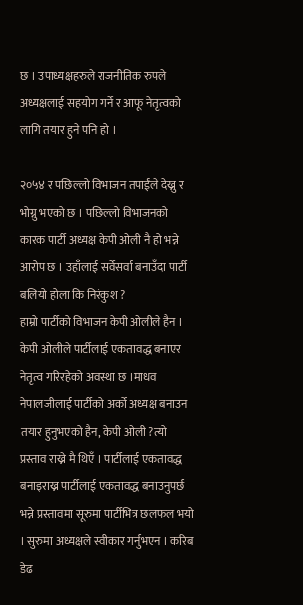छ । उपाध्यक्षहरुले राजनीतिक रुपले अध्यक्षलाई सहयोग गर्ने र आफू नेतृत्वको लागि तयार हुने पनि हो ।

२०५४ र पछिल्लो विभाजन तपाईंले देख्नु र भोग्नु भएको छ । पछिल्लो विभाजनको कारक पार्टी अध्यक्ष केपी ओली नै हो भन्ने आरोप छ । उहाँलाई सर्वेसर्वा बनाउँदा पार्टी बलियो होला कि निरंकुश ?
हाम्रो पार्टीको विभाजन केपी ओलीले हैन । केपी ओलीले पार्टीलाई एकतावद्ध बनाएर नेतृत्व गरिरहेको अवस्था छ ।माधव नेपालजीलाई पार्टीको अर्को अध्यक्ष बनाउन तयार हुनुभएको हैन, केपी ओली ?त्यो प्रस्ताव राख्ने मै थिएँ । पार्टीलाई एकतावद्ध बनाइराख्न पार्टीलाई एकतावद्ध बनाउनुपर्छ भन्ने प्रस्तावमा सूरुमा पार्टीभित्र छलफल भयो । सुरुमा अध्यक्षले स्वीकार गर्नुभएन । करिब डेढ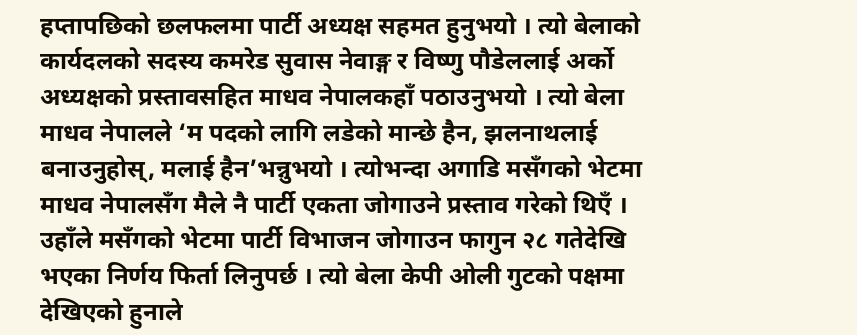हप्तापछिको छलफलमा पार्टी अध्यक्ष सहमत हुनुभयो । त्यो बेलाको कार्यदलको सदस्य कमरेड सुवास नेवाङ्ग र विष्णु पौडेललाई अर्को अध्यक्षको प्रस्तावसहित माधव नेपालकहाँ पठाउनुभयो । त्यो बेला माधव नेपालले ‘म पदको लागि लडेको मान्छे हैन, झलनाथलाई बनाउनुहोस्, मलाई हैन’भन्नुभयो । त्योभन्दा अगाडि मसँगको भेटमा माधव नेपालसँग मैले नै पार्टी एकता जोगाउने प्रस्ताव गरेको थिएँ । उहाँले मसँगको भेटमा पार्टी विभाजन जोगाउन फागुन २८ गतेदेखि भएका निर्णय फिर्ता लिनुपर्छ । त्यो बेला केपी ओली गुटको पक्षमा देखिएको हुनाले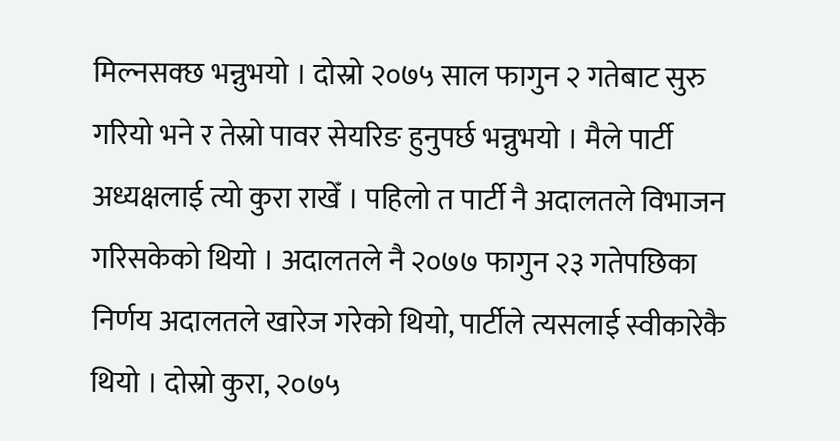मिल्नसक्छ भन्नुभयो । दोस्रो २०७५ साल फागुन २ गतेबाट सुरु गरियो भने र तेस्रो पावर सेयरिङ हुनुपर्छ भन्नुभयो । मैले पार्टी अध्यक्षलाई त्यो कुरा राखेँ । पहिलो त पार्टी नै अदालतले विभाजन गरिसकेको थियो । अदालतले नै २०७७ फागुन २३ गतेपछिका निर्णय अदालतले खारेज गरेको थियो, पार्टीले त्यसलाई स्वीकारेकै थियो । दोस्रो कुरा, २०७५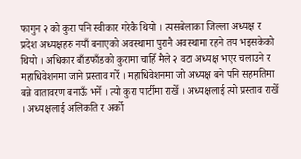फागुन २ को कुरा पनि स्वीकार गरेकै थियो । त्यसबेलाका जिल्ला अध्यक्ष र प्रदेश अध्यक्षहरु नयाँ बनाएको अवस्थामा पुरानै अवस्थामा रहने तय भइसकेको थियो । अधिकार बाँडफाँडको कुरामा चाहिँ मैले २ वटा अध्यक्ष भएर चलाउने र महाधिवेशनमा जाने प्रस्ताव गरेँ । महाधिवेशनमा जो अध्यक्ष बने पनि सहमतिमा बन्ने वातावरण बनाऊँ भनेँ । त्यो कुरा पार्टीमा राखेँ । अध्यक्षलाई त्यो प्रस्ताव राखेँ । अध्यक्षलाई अलिकति र अर्को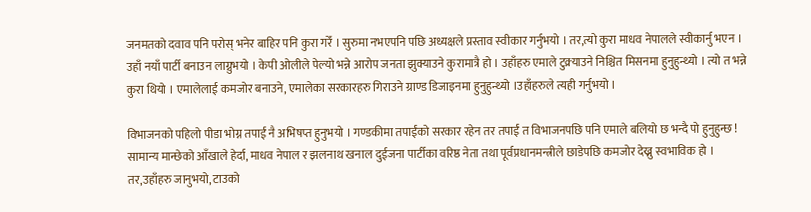जनमतको दवाव पनि परोस् भनेर बाहिर पनि कुरा गरेँ । सुरुमा नभएपनि पछि अध्यक्षले प्रस्ताव स्वीकार गर्नुभयो । तर,त्यो कुरा माधव नेपालले स्वीकार्नु भएन । उहाँ नयाँ पार्टी बनाउन लाग्नुभयो । केपी ओलीले पेल्यो भन्ने आरोप जनता झुक्याउने कुरामात्रै हो । उहाँहरु एमाले टुक्र्याउने निश्चित मिसनमा हुनुहुन्थ्यो । त्यो त भन्ने कुरा थियो । एमालेलाई कमजोर बनाउने, एमालेका सरकारहरु गिराउने ग्राण्ड डिजाइनमा हुनुहुन्थ्यो ।उहाँहरुले त्यही गर्नुभयो ।

विभाजनको पहिलो पीडा भोग्न तपाईं नै अभिषप्त हुनुभयो । गण्डकीमा तपाईंको सरकार रहेन तर तपाईं त विभाजनपछि पनि एमाले बलियो छ भन्दै पो हुनुहुन्छ !
सामान्य मान्छेको आँखाले हेर्दा, माधव नेपाल र झलनाथ खनाल दुईजना पार्टीका वरिष्ठ नेता तथा पूर्वप्रधानमन्त्रीले छाडेपछि कमजोर देख्नु स्वभाविक हो । तर,उहाँहरु जानुभयो, टाउको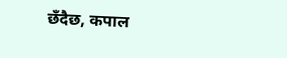छँदैछ, कपाल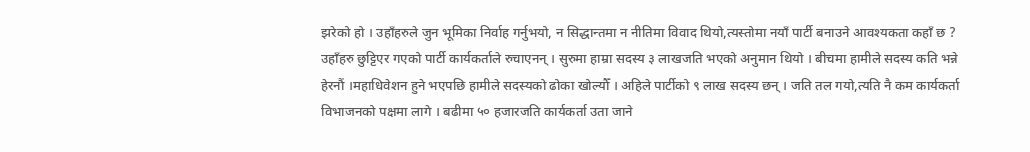झरेको हो । उहाँहरुले जुन भूमिका निर्वाह गर्नुभयो, न सिद्धान्तमा न नीतिमा विवाद थियो,त्यस्तोमा नयाँ पार्टी बनाउने आवश्यकता कहाँ छ ? उहाँहरु छुट्टिएर गएको पार्टी कार्यकर्ताले रुचाएनन् । सुरुमा हाम्रा सदस्य ३ लाखजति भएको अनुमान थियो । बीचमा हामीले सदस्य कति भन्ने हेरनौं ।महाधिवेशन हुने भएपछि हामीले सदस्यको ढोका खोल्यौँ । अहिले पार्टीको ९ लाख सदस्य छन् । जति तल गयो,त्यति नै कम कार्यकर्ता विभाजनको पक्षमा लागे । बढीमा ५० हजारजति कार्यकर्ता उता जाने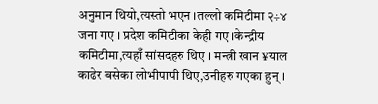अनुमान थियो,त्यस्तो भएन ।तल्लो कमिटीमा २÷४ जना गए । प्रदेश कमिटीका केही गए ।केन्द्रीय कमिटीमा,त्यहाँ सांसदहरु थिए । मन्त्री खान ¥याल काढेर बसेका लोभीपापी थिए,उनीहरु गएका हुन् ।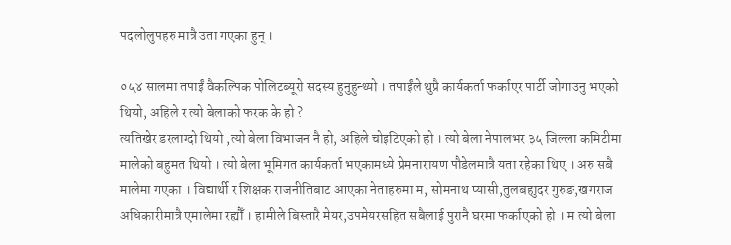पदलोलुपहरु मात्रै उता गएका हुन् ।

०५४ सालमा तपाईं वैकल्पिक पोलिटब्यूरो सदस्य हुनुहुन्थ्यो । तपाईंले थुप्रै कार्यकर्ता फर्काएर पार्टी जोगाउनु भएको थियो, अहिले र त्यो बेलाको फरक के हो ?
त्यतिखेर डरलाग्दो थियो ,त्यो बेला विभाजन नै हो, अहिले चोइटिएको हो । त्यो बेला नेपालभर ३५ जिल्ला कमिटीमा मालेको बहुमत थियो । त्यो बेला भूमिगत कार्यकर्ता भएकामध्ये प्रेमनारायण पौडेलमात्रै यता रहेका थिए । अरु सबै मालेमा गएका । विद्यार्थी र शिक्षक राजनीतिबाट आएका नेताहरुमा म, सोमनाथ प्यासी,तुलबहाुदर गुरुङ,खगराज अधिकारीमात्रै एमालेमा रह्यौँ । हामीले बिस्तारै मेयर,उपमेयरसहित सबैलाई पुरानै घरमा फर्काएको हो । म त्यो बेला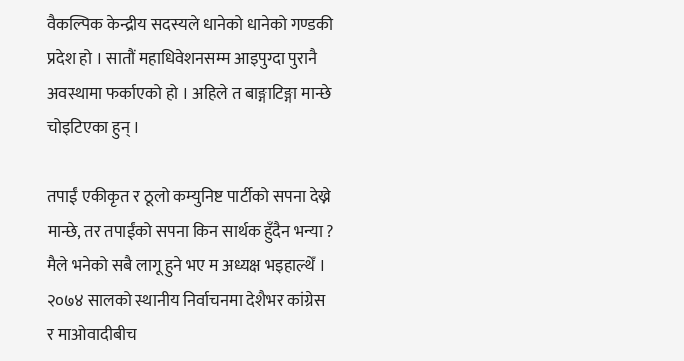वैकल्पिक केन्द्रीय सदस्यले धानेको धानेको गण्डकी प्रदेश हो । सातौं महाधिवेशनसम्म आइपुग्दा पुरानै अवस्थामा फर्काएको हो । अहिले त बाङ्गाटिङ्गा मान्छे चोइटिएका हुन् ।

तपाईं एकीकृत र ठूलो कम्युनिष्ट पार्टीको सपना देख्ने मान्छे, तर तपाईंको सपना किन सार्थक हुँदैन भन्या ?
मैले भनेको सबै लागू हुने भए म अध्यक्ष भइहाल्थेँ । २०७४ सालको स्थानीय निर्वाचनमा देशैभर कांग्रेस र माओवादीबीच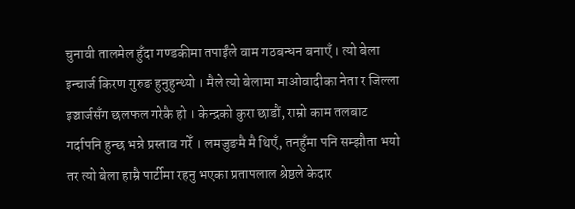चुनावी तालमेल हुँदा गण्डकीमा तपाईंले वाम गठबन्धन बनाएँ । त्यो बेला इन्चार्ज किरण गुरुङ हुनुहुन्थ्यो । मैले त्यो बेलामा माओवादीका नेता र जिल्ला इञ्चार्जसँग छलफल गरेकै हो । केन्द्रको कुरा छाडौं, राम्रो काम तलबाट गर्दापनि हुन्छ भन्ने प्रस्ताव गरेँ । लमजुङमै मै थिएँ, तनहुँमा पनि सम्झौता भयो तर त्यो बेला हाम्रै पार्टीमा रहनु भएका प्रतापलाल श्रेष्ठले केदार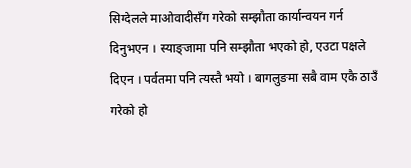सिग्देलले माओवादीसँग गरेको सम्झौता कार्यान्वयन गर्न दिनुभएन । स्याङ्जामा पनि सम्झौता भएको हो, एउटा पक्षले दिएन । पर्वतमा पनि त्यस्तै भयो । बागलुङमा सबै वाम एकै ठाउँ गरेको हो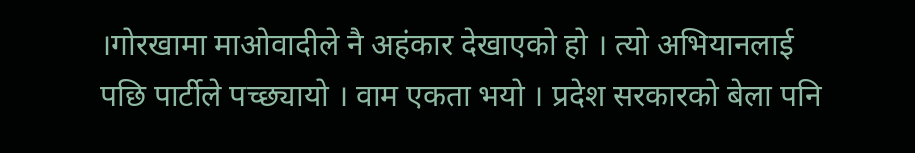।गोरखामा माओवादीले नै अहंकार देखाएको हो । त्यो अभियानलाई पछि पार्टीले पच्छ्यायो । वाम एकता भयो । प्रदेश सरकारको बेला पनि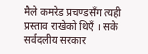मैले कमरेड प्रचण्डसँग त्यही प्रस्ताव राखेको थिएँ । सके सर्वदलीय सरकार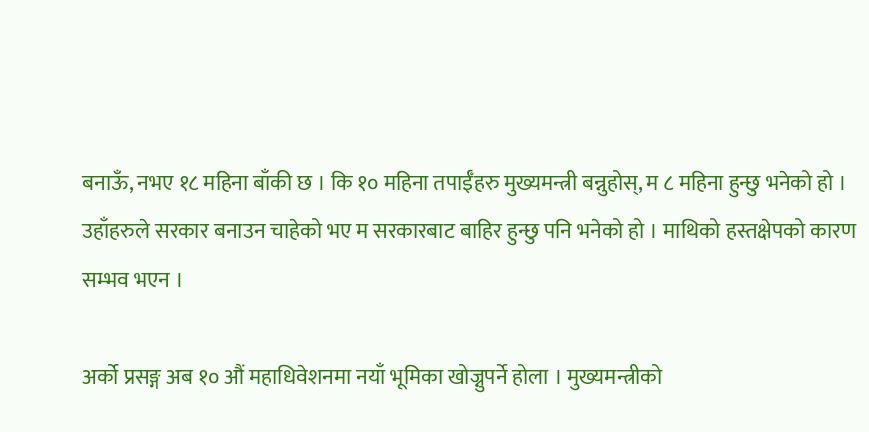बनाऊँ, नभए १८ महिना बाँकी छ । कि १० महिना तपाईँहरु मुख्यमन्त्री बन्नुहोस्, म ८ महिना हुन्छु भनेको हो । उहाँहरुले सरकार बनाउन चाहेको भए म सरकारबाट बाहिर हुन्छु पनि भनेको हो । माथिको हस्तक्षेपको कारण सम्भव भएन ।

अर्को प्रसङ्ग अब १० औं महाधिवेशनमा नयाँ भूमिका खोज्नुपर्ने होला । मुख्यमन्त्रीको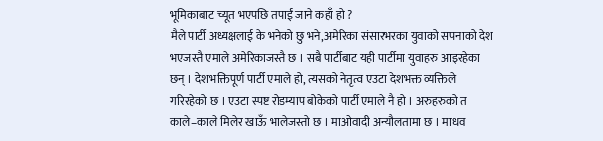भूमिकाबाट च्यूत भएपछि तपाईं जाने कहाँ हो ?
मैले पार्टी अध्यक्षलाई के भनेको छु भने,अमेरिका संसारभरका युवाको सपनाको देश भएजस्तै एमाले अमेरिकाजस्तै छ । सबै पार्टीबाट यही पार्टीमा युवाहरु आइरहेका छन् । देशभक्तिपूर्ण पार्टी एमाले हो, त्यसको नेतृत्व एउटा देशभक्त व्यक्तिले गरिरहेको छ । एउटा स्पष्ट रोडम्याप बोकेको पार्टी एमाले नै हो । अरुहरुको त काले–काले मिलेर खाऊँ भालेजस्तो छ । माओवादी अन्यौलतामा छ । माधव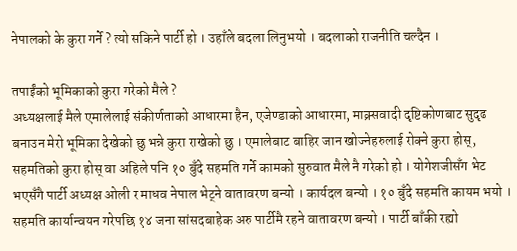नेपालको के कुरा गर्ने ? त्यो सकिने पार्टी हो । उहाँले बदला लिनुभयो । बदलाको राजनीति चल्दैन ।

तपाईंको भूमिकाको कुरा गरेको मैले ?
अध्यक्षलाई मैले एमालेलाई संकीर्णताको आधारमा हैन, एजेण्डाको आधारमा, माक्र्सवादी दृष्टिकोणबाट सुदृढ बनाउन मेरो भूमिका देखेको छु भन्ने कुरा राखेको छु । एमालेबाट बाहिर जान खोज्नेहरुलाई रोक्ने कुरा होस्, सहमतिको कुरा होस् वा अहिले पनि १० बुँदे सहमति गर्ने कामको सुरुवात मैले नै गरेको हो । योगेशजीसँग भेट भएसँगै पार्टी अध्यक्ष ओली र माधव नेपाल भेट्ने वातावरण बन्यो । कार्यदल बन्यो । १० बुँदे सहमति कायम भयो । सहमति कार्यान्वयन गरेपछि १४ जना सांसदबाहेक अरु पार्टीमै रहने वातावरण बन्यो । पार्टी बाँकी रह्यो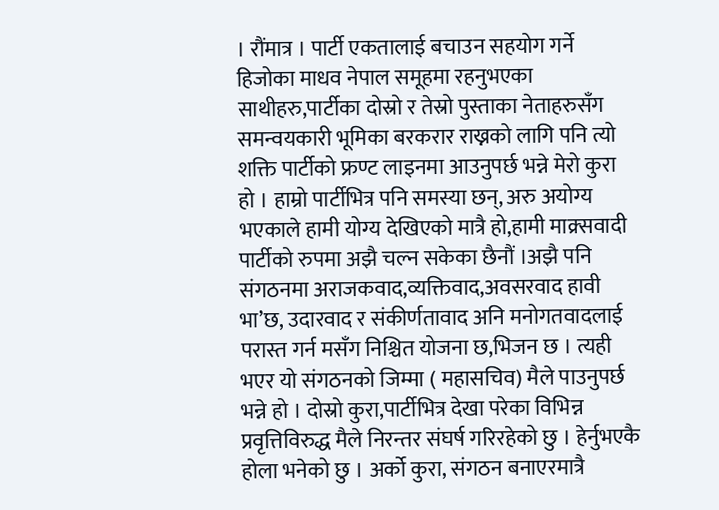। रौंमात्र । पार्टी एकतालाई बचाउन सहयोग गर्ने हिजोका माधव नेपाल समूहमा रहनुभएका साथीहरु,पार्टीका दोस्रो र तेस्रो पुस्ताका नेताहरुसँग समन्वयकारी भूमिका बरकरार राख्नको लागि पनि त्यो शक्ति पार्टीको फ्रण्ट लाइनमा आउनुपर्छ भन्ने मेरो कुरा हो । हाम्रो पार्टीभित्र पनि समस्या छन्, अरु अयोग्य भएकाले हामी योग्य देखिएको मात्रै हो,हामी माक्र्सवादी पार्टीको रुपमा अझै चल्न सकेका छैनौं ।अझै पनि संगठनमा अराजकवाद,व्यक्तिवाद,अवसरवाद हावी भा’छ, उदारवाद र संकीर्णतावाद अनि मनोगतवादलाई परास्त गर्न मसँग निश्चित योजना छ,भिजन छ । त्यही भएर यो संगठनको जिम्मा ( महासचिव) मैले पाउनुपर्छ भन्ने हो । दोस्रो कुरा,पार्टीभित्र देखा परेका विभिन्न प्रवृत्तिविरुद्ध मैले निरन्तर संघर्ष गरिरहेको छु । हेर्नुभएकै होला भनेको छु । अर्को कुरा, संगठन बनाएरमात्रै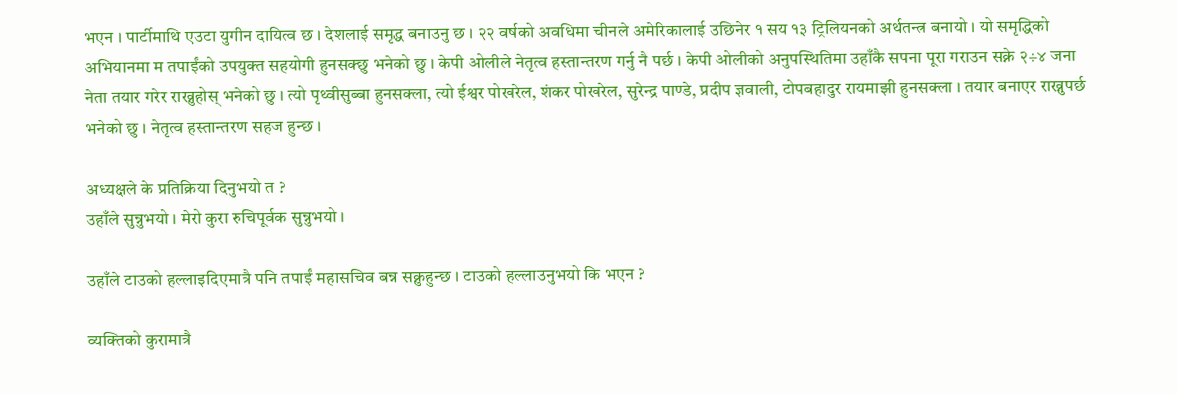भएन । पार्टीमाथि एउटा युगीन दायित्व छ । देशलाई समृद्ध बनाउनु छ । २२ वर्षको अवधिमा चीनले अमेरिकालाई उछिनेर १ सय १३ ट्रिलियनको अर्थतन्त्र बनायो । यो समृद्धिको अभियानमा म तपाईंको उपयुक्त सहयोगी हुनसक्छु भनेको छु । केपी ओलीले नेतृत्व हस्तान्तरण गर्नु नै पर्छ । केपी ओलीको अनुपस्थितिमा उहाँकै सपना पूरा गराउन सक्ने २÷४ जना नेता तयार गरेर राख्नुहोस् भनेको छु । त्यो पृथ्वीसुब्बा हुनसक्ला, त्यो ईश्वर पोखरेल, शंकर पोखरेल, सुरेन्द्र पाण्डे, प्रदीप ज्ञवाली, टोपबहादुर रायमाझी हुनसक्ला । तयार बनाएर राख्नुपर्छ भनेको छु । नेतृत्व हस्तान्तरण सहज हुन्छ ।

अध्यक्षले के प्रतिक्रिया दिनुभयो त ?
उहाँले सुन्नुभयो । मेरो कुरा रुचिपूर्वक सुन्नुभयो ।

उहाँले टाउको हल्लाइदिएमात्रै पनि तपाईं महासचिव बन्न सक्नुहुन्छ । टाउको हल्लाउनुभयो कि भएन ?

व्यक्तिको कुरामात्रै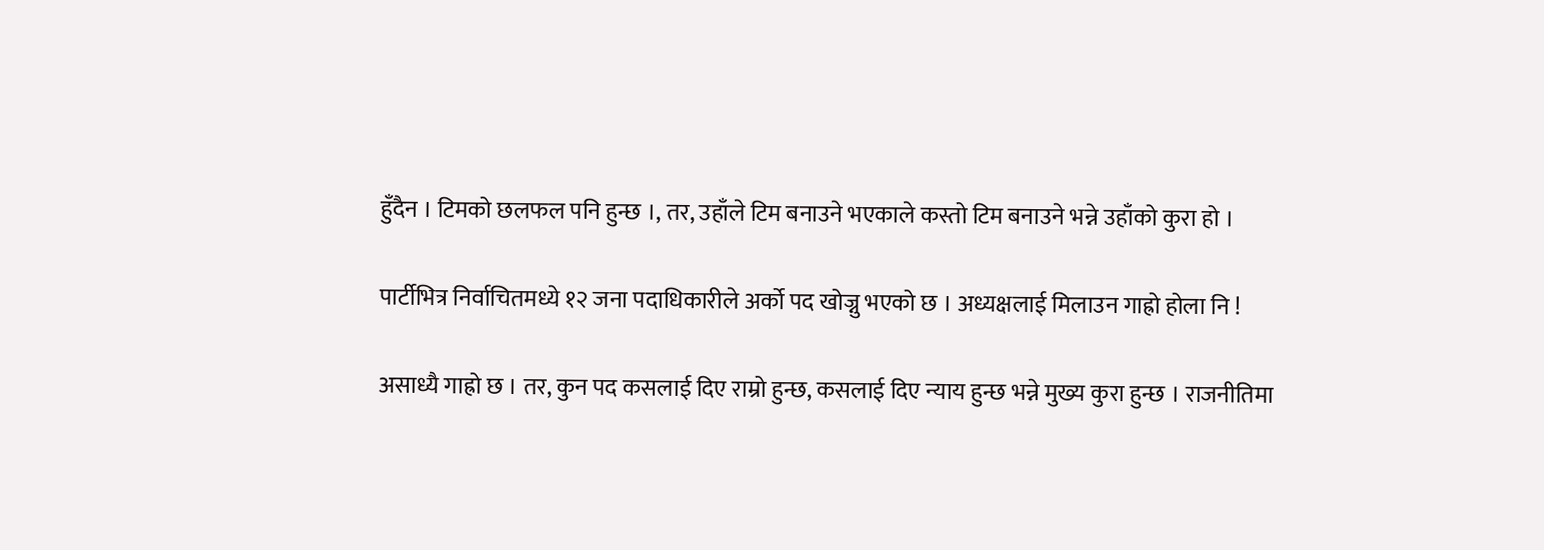हुँदैन । टिमको छलफल पनि हुन्छ ।, तर, उहाँले टिम बनाउने भएकाले कस्तो टिम बनाउने भन्ने उहाँको कुरा हो ।

पार्टीभित्र निर्वाचितमध्ये १२ जना पदाधिकारीले अर्को पद खोज्नु भएको छ । अध्यक्षलाई मिलाउन गाह्रो होला नि !

असाध्यै गाह्रो छ । तर, कुन पद कसलाई दिए राम्रो हुन्छ, कसलाई दिए न्याय हुन्छ भन्ने मुख्य कुरा हुन्छ । राजनीतिमा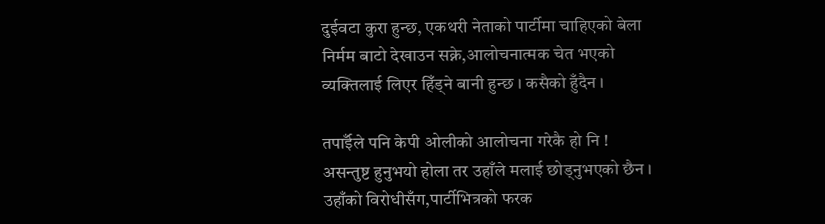दुईवटा कुरा हुन्छ, एकथरी नेताको पार्टीमा चाहिएको बेला निर्मम बाटो देखाउन सक्ने,आलोचनात्मक चेत भएको व्यक्तिलाई लिएर हिँड्ने बानी हुन्छ । कसैको हुँदैन ।

तपाईँले पनि केपी ओलीको आलोचना गरेकै हो नि !
असन्तुष्ट हुनुभयो होला तर उहाँले मलाई छोड्नुभएको छैन । उहाँको विरोधीसँग,पार्टीभित्रको फरक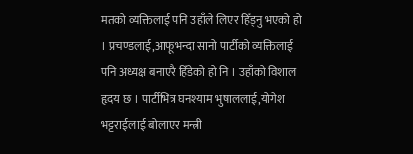मतको व्यक्तिलाई पनि उहाँले लिएर हिँड्नु भएको हो । प्रचण्डलाई,आफूभन्दा सानो पार्टीको व्यक्तिलाई पनि अध्यक्ष बनाएरै हिँडेको हो नि । उहाँको विशाल हृदय छ । पार्टीभित्र घनश्याम भुषाललाई,योगेश भट्टराईलाई बोलाएर मन्त्री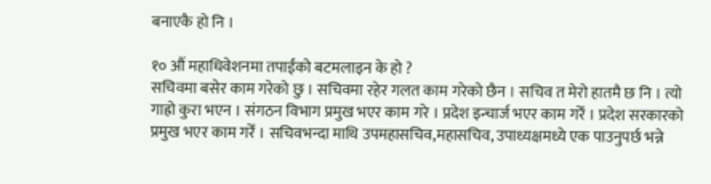बनाएकै हो नि ।

१० औं महाधिवेशनमा तपाईंको बटमलाइन के हो ?
सचिवमा बसेर काम गरेको छु । सचिवमा रहेर गलत काम गरेको छैन । सचिव त मेरो हातमै छ नि । त्यो गाह्रो कुरा भएन । संगठन विभाग प्रमुख भएर काम गरे । प्रदेश इन्चार्ज भएर काम गरेँ । प्रदेश सरकारको प्रमुख भएर काम गरेँ । सचिवभन्दा माथि उपमहासचिव,महासचिव, उपाध्यक्षमध्ये एक पाउनुपर्छ भन्ने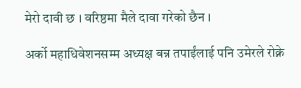मेरो दावी छ । वरिष्ठमा मैले दावा गरेको छैन ।

अर्को महाधिवेशनसम्म अध्यक्ष बन्न तपाईंलाई पनि उमेरले रोक्ने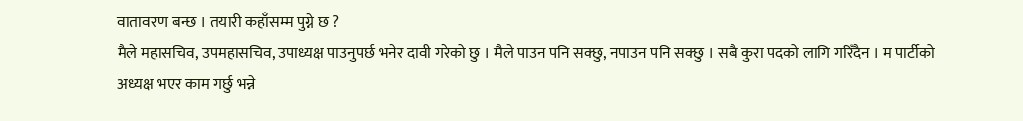वातावरण बन्छ । तयारी कहाँसम्म पुग्ने छ ?
मैले महासचिव, उपमहासचिव, उपाध्यक्ष पाउनुपर्छ भनेर दावी गरेको छु । मैले पाउन पनि सक्छु, नपाउन पनि सक्छु । सबै कुरा पदको लागि गरिँदैन । म पार्टीको अध्यक्ष भएर काम गर्छु भन्ने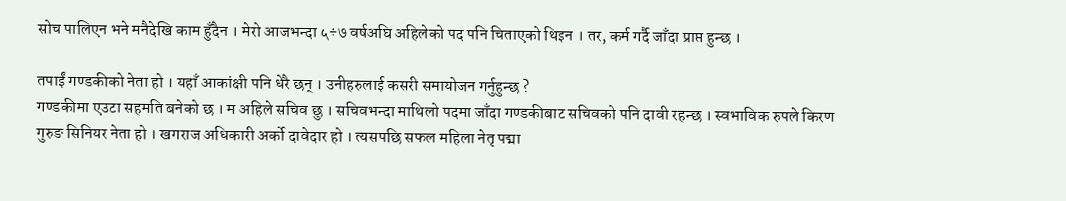सोच पालिएन भने मनैदेखि काम हुँदैन । मेरो आजभन्दा ५÷७ वर्षअघि अहिलेको पद पनि चिताएको थिइन । तर, कर्म गर्दै जाँदा प्राप्त हुन्छ ।

तपाईं गण्डकीको नेता हो । यहाँ आकांक्षी पनि धेरै छन् । उनीहरुलाई कसरी समायोजन गर्नुहुन्छ ?
गण्डकीमा एउटा सहमति बनेको छ । म अहिले सचिव छु । सचिवभन्दा माथिलो पदमा जाँदा गण्डकीबाट सचिवको पनि दावी रहन्छ । स्वभाविक रुपले किरण गुरुङ सिनियर नेता हो । खगराज अधिकारी अर्को दावेदार हो । त्यसपछि सफल महिला नेतृ पद्मा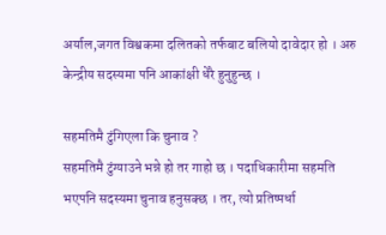अर्याल,जगत विश्वकमा दलितको तर्फबाट बलियो दावेदार हो । अरु केन्द्रीय सदस्यमा पनि आकांक्षी धेरै हुनुहुन्छ ।

सहमतिमै टुंगिएला कि चुनाव ?
सहमतिमै टुंग्याउने भन्ने हो तर गाहो छ । पदाधिकारीमा सहमति भएपनि सदस्यमा चुनाव हनुसक्छ । तर, त्यो प्रतिष्पर्धा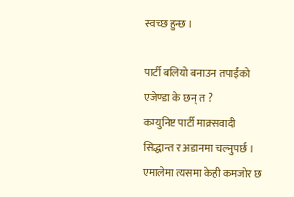स्वच्छ हुन्छ ।

पार्टी बलियो बनाउन तपाईंको एजेण्डा के छन् त ?
कम्युनिष्ट पार्टी माक्र्सवादी सिद्धान्त र अडानमा चल्नुपर्छ । एमालेमा त्यसमा केही कमजोर छ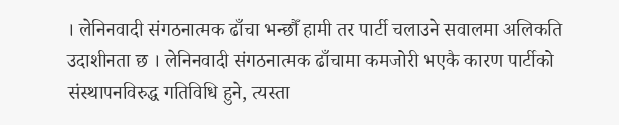। लेनिनवादी संगठनात्मक ढाँचा भन्छौँ हामी तर पार्टी चलाउने सवालमा अलिकति उदाशीनता छ । लेनिनवादी संगठनात्मक ढाँचामा कमजोरी भएकै कारण पार्टीको संस्थापनविरुद्ध गतिविधि हुने, त्यस्ता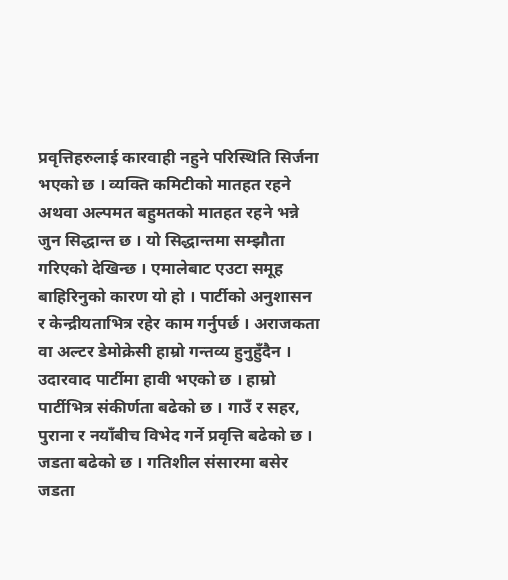प्रवृत्तिहरुलाई कारवाही नहुने परिस्थिति सिर्जना भएको छ । व्यक्ति कमिटीको मातहत रहने अथवा अल्पमत बहुमतको मातहत रहने भन्ने जुन सिद्धान्त छ । यो सिद्धान्तमा सम्झौता गरिएको देखिन्छ । एमालेबाट एउटा समूह बाहिरिनुको कारण यो हो । पार्टीको अनुशासन र केन्द्रीयताभित्र रहेर काम गर्नुपर्छ । अराजकता वा अल्टर डेमोक्रेसी हाम्रो गन्तव्य हुनुहुँदैन । उदारवाद पार्टीमा हावी भएको छ । हाम्रो पार्टीभित्र संकीर्णता बढेको छ । गाउँ र सहर, पुराना र नयाँबीच विभेद गर्ने प्रवृत्ति बढेको छ । जडता बढेको छ । गतिशील संसारमा बसेर जडता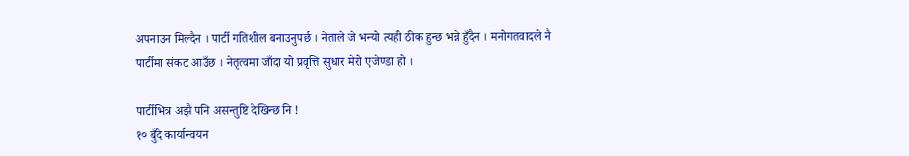अपनाउन मिल्दैन । पार्टी गतिशील बनाउनुपर्छ । नेताले जे भन्यो त्यही ठीक हुन्छ भन्ने हुँदैन । मनोगतवादले नै पार्टीमा संकट आउँछ । नेतृत्वमा जाँदा यो प्रवृत्ति सुधार मेरो एजेण्डा हो ।

पार्टीभित्र अझै पनि असन्तुष्टि देखिन्छ नि !
१० बुँदे कार्यान्वयन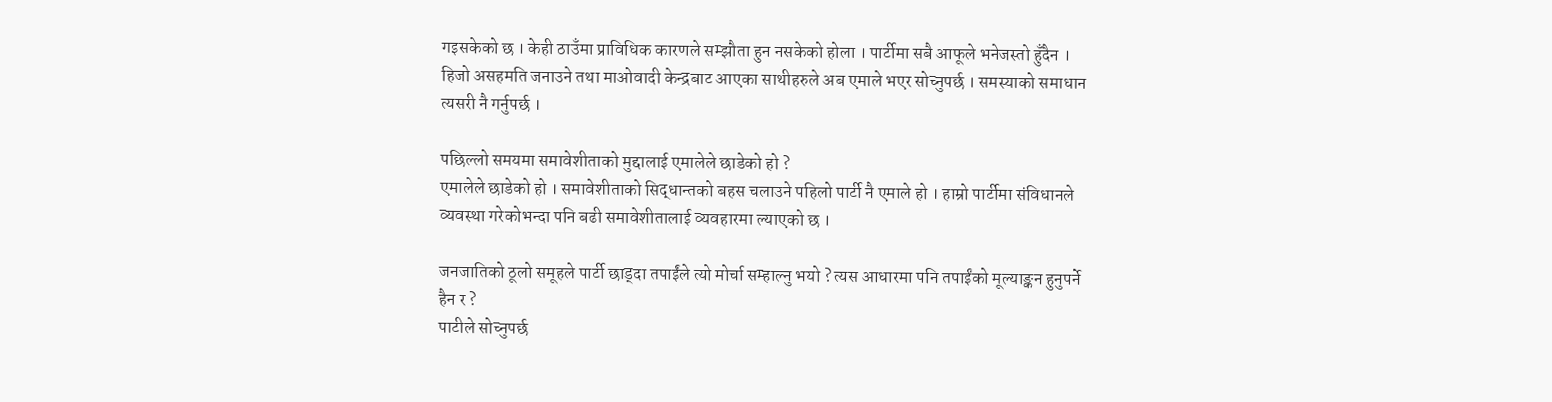गइसकेको छ । केही ठाउँमा प्राविधिक कारणले सम्झौता हुन नसकेको होला । पार्टीमा सबै आफूले भनेजस्तो हुँदैन । हिजो असहमति जनाउने तथा माओवादी केन्द्रबाट आएका साथीहरुले अब एमाले भएर सोच्नुपर्छ । समस्याको समाधान त्यसरी नै गर्नुपर्छ ।

पछिल्लो समयमा समावेशीताको मुद्दालाई एमालेले छाडेको हो ?
एमालेले छाडेको हो । समावेशीताको सिद्धान्तको बहस चलाउने पहिलो पार्टी नै एमाले हो । हाम्रो पार्टीमा संविधानले व्यवस्था गरेकोभन्दा पनि बढी समावेशीतालाई व्यवहारमा ल्याएको छ ।

जनजातिको ठूलो समूहले पार्टी छाड्दा तपाईंले त्यो मोर्चा सम्हाल्नु भयो ? त्यस आधारमा पनि तपाईंको मूल्याङ्कन हुनुपर्ने हैन र ?
पाटीले सोच्नुपर्छ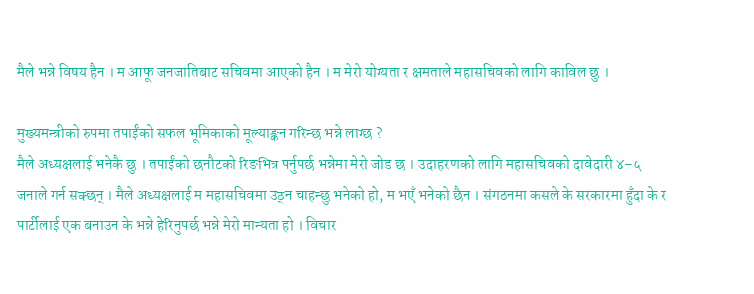मैले भन्ने विषय हैन । म आफू जनजातिबाट सचिवमा आएको हैन । म मेरो योग्यता र क्षमताले महासचिवको लागि काविल छु ।

मुख्यमन्त्रीको रुपमा तपाईंको सफल भूमिकाको मूल्याङ्कन गरिन्छ भन्ने लाग्छ ?
मैले अध्यक्षलाई भनेकै छु । तपाईंको छनौटको रिङभित्र पर्नुपर्छ भन्नेमा मेरो जोड छ । उदाहरणको लागि महासचिवको दावेदारी ४–५ जनाले गर्न सक्छन् । मैले अध्यक्षलाई म महासचिवमा उठ्न चाहन्छु भनेको हो, म भएँ भनेको छैन । संगठनमा कसले के सरकारमा हुँदा के र पार्टीलाई एक बनाउन के भन्ने हेरिनुपर्छ भन्ने मेरो मान्यता हो । विचार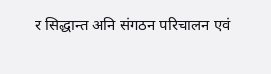र सिद्धान्त अनि संगठन परिचालन एवं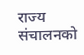राज्य संचालनको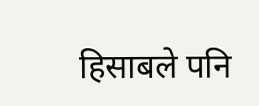हिसाबले पनि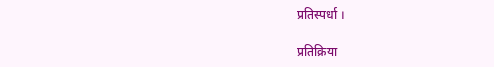प्रतिस्पर्धा ।

प्रतिक्रिया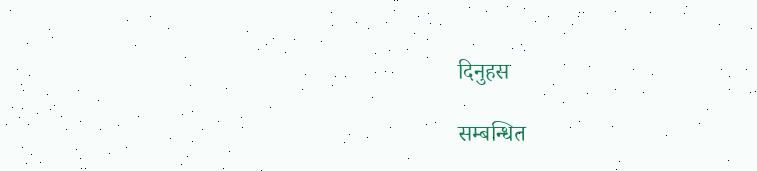दिनुहस

सम्बन्धित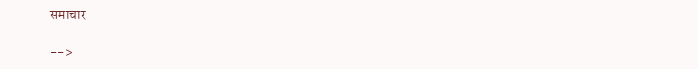समाचार

-->